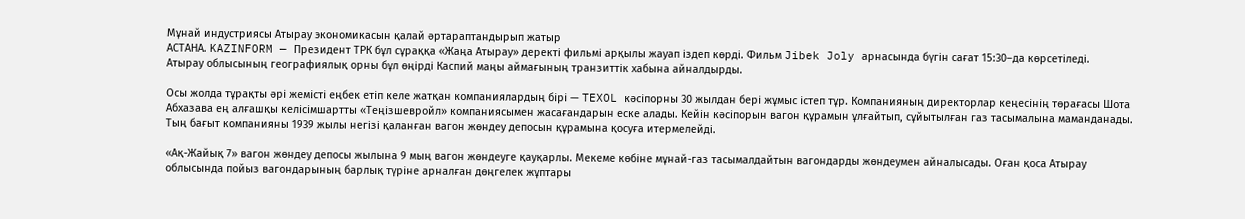Мұнай индустриясы Атырау экономикасын қалай әртараптандырып жатыр
АСТАНА. KAZINFORM — Президент ТРК бұл сұраққа «Жаңа Атырау» деректі фильмі арқылы жауап іздеп көрді. Фильм Jibek Joly арнасында бүгін сағат 15:30–да көрсетіледі.
Атырау облысының географиялық орны бұл өңірді Каспий маңы аймағының транзиттік хабына айналдырды.

Осы жолда тұрақты әрі жемісті еңбек етіп келе жатқан компаниялардың бірі — TEXOL кәсіпорны 30 жылдан бері жұмыс істеп тұр. Компанияның директорлар кеңесінің төрағасы Шота Абхазава ең алғашқы келісімшартты «Теңізшевройл» компаниясымен жасағандарын еске алады. Кейін кәсіпорын вагон құрамын ұлғайтып, сұйытылған газ тасымалына маманданады. Тың бағыт компанияны 1939 жылы негізі қаланған вагон жөндеу депосын құрамына қосуға итермелейді.

«Ақ-Жайық 7» вагон жөндеу депосы жылына 9 мың вагон жөндеуге қауқарлы. Мекеме көбіне мұнай-газ тасымалдайтын вагондарды жөндеумен айналысады. Оған қоса Атырау облысында пойыз вагондарының барлық түріне арналған дөңгелек жұптары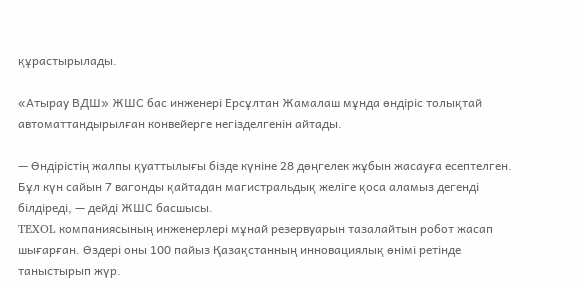құрастырылады.

«Атырау ВДШ» ЖШС бас инженері Ерсұлтан Жамалаш мұнда өндіріс толықтай автоматтандырылған конвейерге негізделгенін айтады.

— Өндірістің жалпы қуаттылығы бізде күніне 28 дөңгелек жұбын жасауға есептелген. Бұл күн сайын 7 вагонды қайтадан магистральдық желіге қоса аламыз дегенді білдіреді, — дейді ЖШС басшысы.
TEXOL компаниясының инженерлері мұнай резервуарын тазалайтын робот жасап шығарған. Өздері оны 100 пайыз Қазақстанның инновациялық өнімі ретінде таныстырып жүр.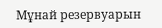Мұнай резервуарын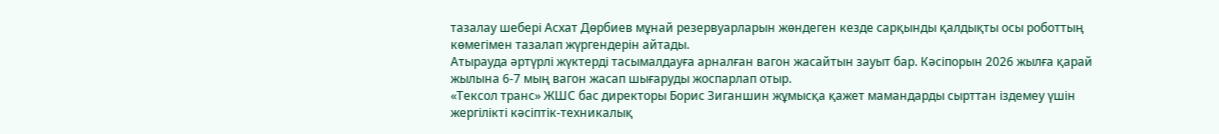тазалау шебері Асхат Дөрбиев мұнай резервуарларын жөндеген кезде сарқынды қалдықты осы роботтың көмегімен тазалап жүргендерін айтады.
Атырауда әртүрлі жүктерді тасымалдауға арналған вагон жасайтын зауыт бар. Кәсіпорын 2026 жылға қарай жылына 6-7 мың вагон жасап шығаруды жоспарлап отыр.
«Тексол транс» ЖШС бас директоры Борис Зиганшин жұмысқа қажет мамандарды сырттан іздемеу үшін жергілікті кәсіптік-техникалық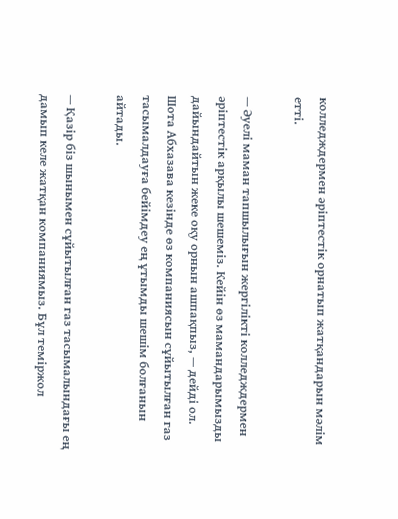колледждермен әріптестік орнатып жатқандарын мәлім етті.

— Әуелі маман тапшылығын жергілікті колледждермен әріптестік арқылы шешеміз. Кейін өз мамандарымызды дайындайтын жеке оқу орнын ашпақпыз, — дейді ол.
Шота Абхазава кезінде өз компаниясын сұйытылған газ тасымалдауға бейімдеу ең ұтымды шешім болғанын айтады.

— Қазір біз шынымен сұйытылған газ тасымалындағы ең дамып келе жатқан компаниямыз. Бұл теміржол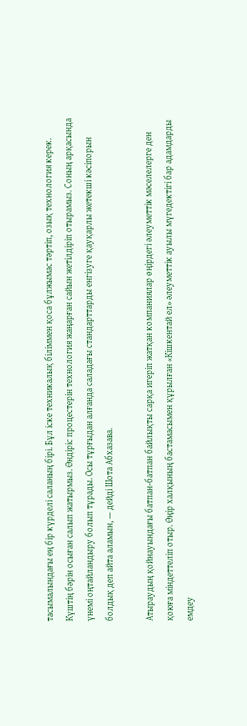тасымалындағы ең бір күрделі саланың бірі. Бұл іске техникалық біліммен қоса бұлжымас тәртіп, озық технология керек. Күштің бәрін осыған салып жатырмыз. Өндіріс процестерін технология жаңарған сайын жетілдіріп отырамыз. Соның арқасында үнемі оңтайландыру болып тұрады. Осы тұрғыдан алғанда саладағы стандарттарды енгізуге қауқарлы жетекші кәсіпорын болдық деп айта аламын, — дейді Шота Абхазава.

Атыраудың қойнауындағы батпан-батпан байлықты сарқа игеріп жатқан компаниялар өңірдегі әлеуметтік мәселелерге ден қоюға міндеттеліп отыр. Өңір халқының бастамасымен құрылған «Кішкентай ел» әлеуметтік ауылы мүгедектігі бар адамдарды емдеу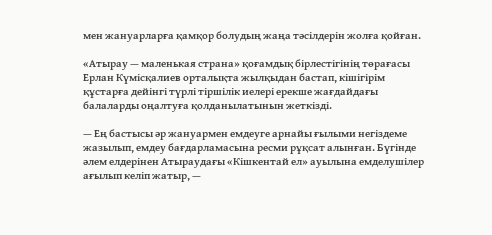мен жануарларға қамқор болудың жаңа тәсілдерін жолға қойған.

«Атырау — маленькая страна» қоғамдық бірлестігінің төрағасы Ерлан Күмісқалиев орталықта жылқыдан бастап, кішігірім құстарға дейінгі түрлі тіршілік иелері ерекше жағдайдағы балаларды оңалтуға қолданылатынын жеткізді.

— Ең бастысы әр жануармен емдеуге арнайы ғылыми негіздеме жазылып, емдеу бағдарламасына ресми рұқсат алынған. Бүгінде әлем елдерінен Атыраудағы «Кішкентай ел» ауылына емделушілер ағылып келіп жатыр, —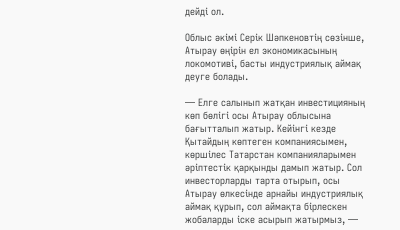дейді ол.

Облыс әкімі Серік Шәпкеновтің сөзінше, Атырау өңірін ел экономикасының локомотиві, басты индустриялық аймақ деуге болады.

— Елге салынып жатқан инвестицияның көп бөлігі осы Атырау облысына бағытталып жатыр. Кейінгі кезде Қытайдың көптеген компаниясымен, көршілес Татарстан компанияларымен әріптестік қарқынды дамып жатыр. Сол инвесторларды тарта отырып, осы Атырау өлкесінде арнайы индустриялық аймақ құрып, сол аймақта бірлескен жобаларды іске асырып жатырмыз, —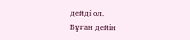дейді ол.
Бұған дейін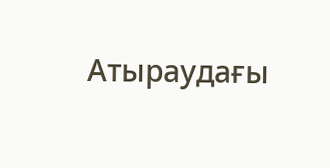Атыраудағы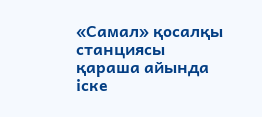«Самал» қосалқы станциясы қараша айында іске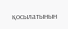қосылатынын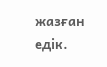жазған едік.